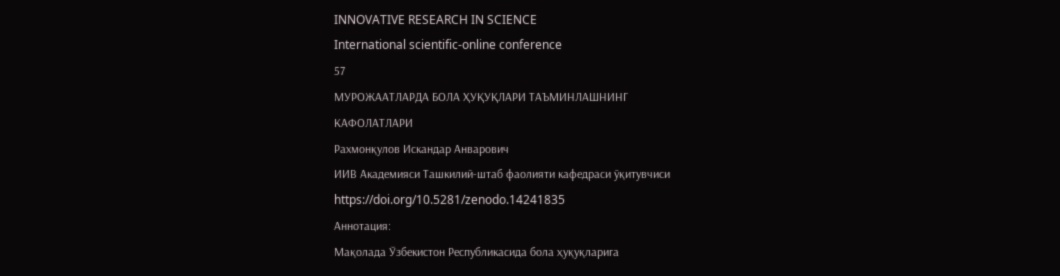INNOVATIVE RESEARCH IN SCIENCE
International scientific-online conference
57
МУРОЖААТЛАРДА БОЛА ҲУҚУҚЛАРИ ТАЪМИНЛАШНИНГ
КАФОЛАТЛАРИ
Рахмонқулов Искандар Анварович
ИИВ Академияси Ташкилий-штаб фаолияти кафедраси ўқитувчиси
https://doi.org/10.5281/zenodo.14241835
Аннотация:
Мақолада Ўзбекистон Республикасида бола ҳуқуқларига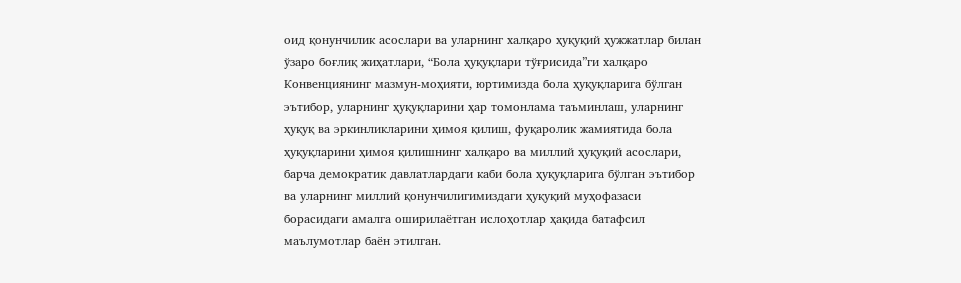оид қонунчилик асослари ва уларнинг халқаро ҳуқуқий ҳужжатлар билан
ўзаро боғлиқ жиҳатлари, “Бола ҳуқуқлари тўғрисида”ги халқаро
Конвенциянинг мазмун-моҳияти, юртимизда бола ҳуқуқларига бўлган
эътибор, уларнинг ҳуқуқларини ҳар томонлама таъминлаш, уларнинг
ҳуқуқ ва эркинликларини ҳимоя қилиш, фуқаролик жамиятида бола
ҳуқуқларини ҳимоя қилишнинг халқаро ва миллий ҳуқуқий асослари,
барча демократик давлатлардаги каби бола ҳуқуқларига бўлган эътибор
ва уларнинг миллий қонунчилигимиздаги ҳуқуқий муҳофазаси
борасидаги амалга оширилаётган ислоҳотлар ҳақида батафсил
маълумотлар баён этилган.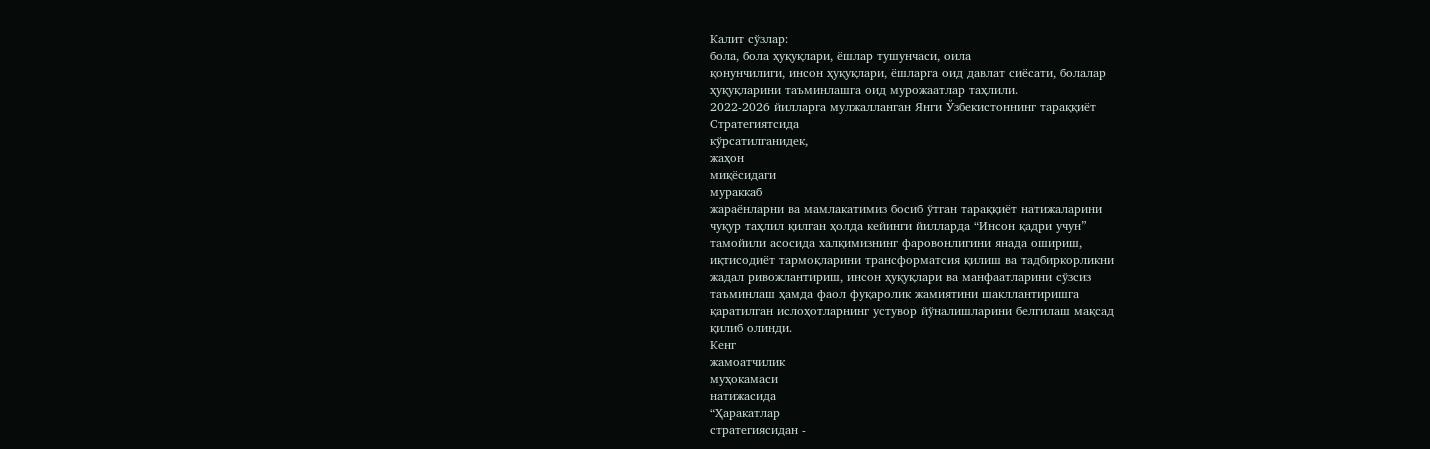Калит сўзлар:
бола, бола ҳуқуқлари, ёшлар тушунчаси, оила
қонунчилиги, инсон ҳуқуқлари, ёшларга оид давлат сиёсати, болалар
ҳуқуқларини таъминлашга оид мурожаатлар таҳлили.
2022-2026 йилларга мулжалланган Янги Ўзбекистоннинг тараққиёт
Стратегиятсида
кўрсатилганидек,
жаҳон
миқёсидаги
мураккаб
жараёнларни ва мамлакатимиз босиб ўтган тараққиёт натижаларини
чуқур таҳлил қилган ҳолда кейинги йилларда “Инсон қадри учун”
тамойили асосида халқимизнинг фаровонлигини янада ошириш,
иқтисодиёт тармоқларини трансформатсия қилиш ва тадбиркорликни
жадал ривожлантириш, инсон ҳуқуқлари ва манфаатларини сўзсиз
таъминлаш ҳамда фаол фуқаролик жамиятини шакллантиришга
қаратилган ислоҳотларнинг устувор йўналишларини белгилаш мақсад
қилиб олинди.
Кенг
жамоатчилик
муҳокамаси
натижасида
“Ҳаракатлар
стратегиясидан -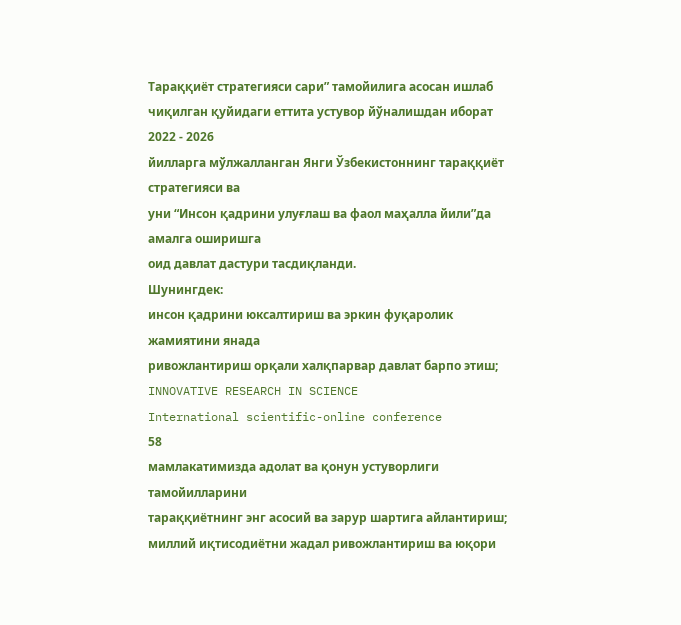Тараққиёт стратегияси сари” тамойилига асосан ишлаб
чиқилган қуйидаги еттита устувор йўналишдан иборат 2022 - 2026
йилларга мўлжалланган Янги Ўзбекистоннинг тараққиёт стратегияси ва
уни “Инсон қадрини улуғлаш ва фаол маҳалла йили”да амалга оширишга
оид давлат дастури тасдиқланди.
Шунингдек:
инсон қадрини юксалтириш ва эркин фуқаролик жамиятини янада
ривожлантириш орқали халқпарвар давлат барпо этиш;
INNOVATIVE RESEARCH IN SCIENCE
International scientific-online conference
58
мамлакатимизда адолат ва қонун устуворлиги тамойилларини
тараққиётнинг энг асосий ва зарур шартига айлантириш;
миллий иқтисодиётни жадал ривожлантириш ва юқори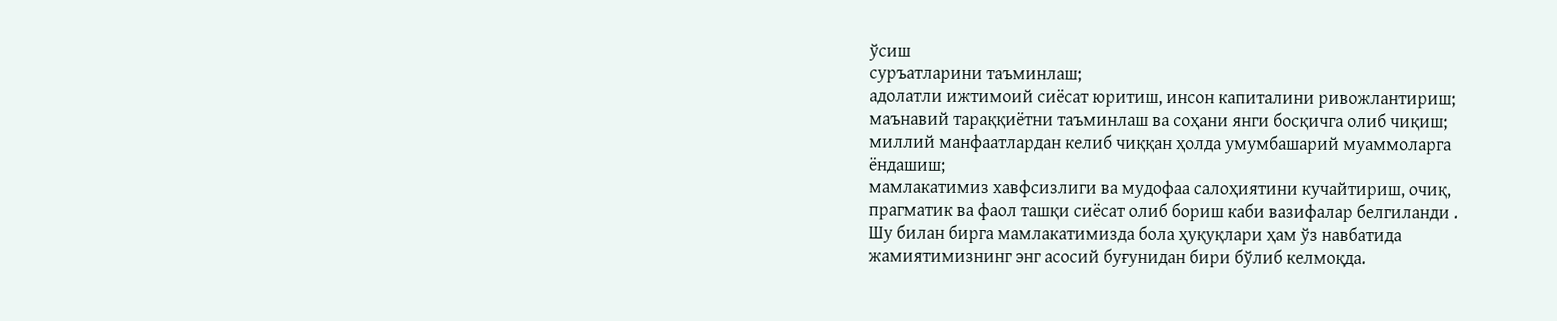ўсиш
суръатларини таъминлаш;
адолатли ижтимоий сиёсат юритиш, инсон капиталини ривожлантириш;
маънавий тараққиётни таъминлаш ва соҳани янги босқичга олиб чиқиш;
миллий манфаатлардан келиб чиққан ҳолда умумбашарий муаммоларга
ёндашиш;
мамлакатимиз хавфсизлиги ва мудофаа салоҳиятини кучайтириш, очиқ,
прагматик ва фаол ташқи сиёсат олиб бориш каби вазифалар белгиланди .
Шу билан бирга мамлакатимизда бола ҳуқуқлари ҳам ўз навбатида
жамиятимизнинг энг асосий буғунидан бири бўлиб келмоқда.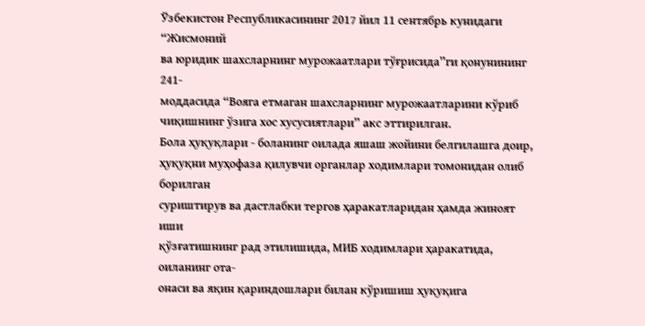Ўзбекистон Республикасининг 2017 йил 11 сентябрь кунидаги “Жисмоний
ва юридик шахсларнинг мурожаатлари тўғрисида”ги қонунининг 241-
моддасида “Вояга етмаган шахсларнинг мурожаатларини кўриб
чиқишнинг ўзига хос хусусиятлари” акс эттирилган.
Бола ҳуқуқлари - боланинг оилада яшаш жойини белгилашга доир,
ҳуқуқни муҳофаза қилувчи органлар ходимлари томонидан олиб борилган
суриштирув ва дастлабки тергов ҳаракатларидан ҳамда жиноят иши
қўзғатишнинг рад этилишида, МИБ ходимлари ҳаракатида, оиланинг ота-
онаси ва яқин қариндошлари билан кўришиш ҳуқуқига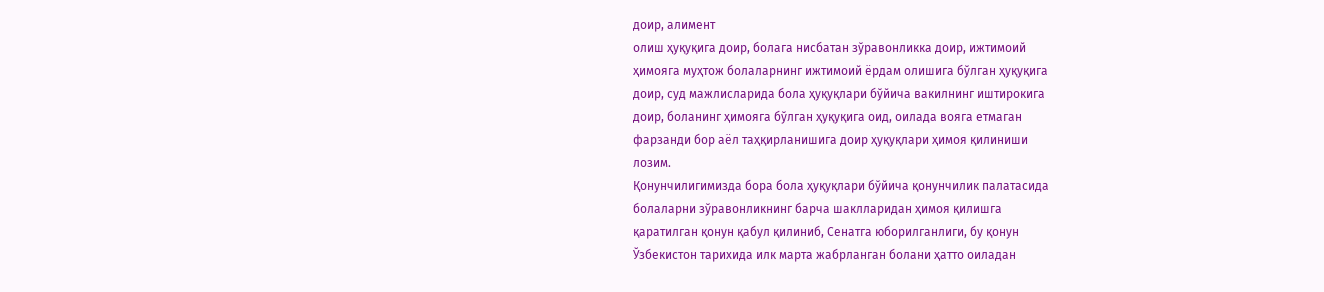доир, алимент
олиш ҳуқуқига доир, болага нисбатан зўравонликка доир, ижтимоий
ҳимояга муҳтож болаларнинг ижтимоий ёрдам олишига бўлган ҳуқуқига
доир, суд мажлисларида бола ҳуқуқлари бўйича вакилнинг иштирокига
доир, боланинг ҳимояга бўлган ҳуқуқига оид, оилада вояга етмаган
фарзанди бор аёл таҳқирланишига доир ҳуқуқлари ҳимоя қилиниши
лозим.
Қонунчилигимизда бора бола ҳуқуқлари бўйича қонунчилик палатасида
болаларни зўравонликнинг барча шаклларидан ҳимоя қилишга
қаратилган қонун қабул қилиниб, Сенатга юборилганлиги, бу қонун
Ўзбекистон тарихида илк марта жабрланган болани ҳатто оиладан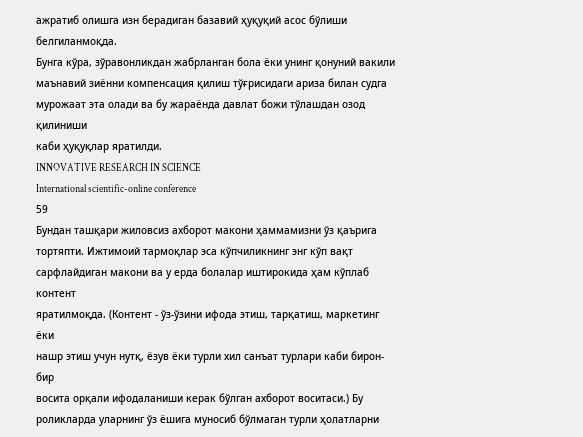ажратиб олишга изн берадиган базавий ҳуқуқий асос бўлиши
белгиланмоқда.
Бунга кўра, зўравонликдан жабрланган бола ёки унинг қонуний вакили
маънавий зиённи компенсация қилиш тўғрисидаги ариза билан судга
мурожаат эта олади ва бу жараёнда давлат божи тўлашдан озод қилиниши
каби ҳуқуқлар яратилди.
INNOVATIVE RESEARCH IN SCIENCE
International scientific-online conference
59
Бундан ташқари жиловсиз ахборот макони ҳаммамизни ўз қаърига
тортяпти. Ижтимоий тармоқлар эса кўпчиликнинг энг кўп вақт
сарфлайдиган макони ва у ерда болалар иштирокида ҳам кўплаб контент
яратилмоқда. (Контент - ўз-ўзини ифода этиш, тарқатиш, маркетинг ёки
нашр этиш учун нутқ, ёзув ёки турли хил санъат турлари каби бирон-бир
восита орқали ифодаланиши керак бўлган ахборот воситаси.) Бу
роликларда уларнинг ўз ёшига муносиб бўлмаган турли ҳолатларни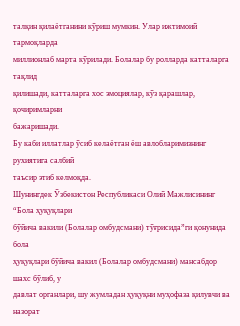талқин қилаётганини кўриш мумкин. Улар ижтимоий тармоқларда
миллионлаб марта кўрилади. Болалар бу ролларда катталарга тақлид
қилишади, катталарга хос эмоциялар, кўз қарашлар, қочиримларни
бажаришади.
Бу каби иллатлар ўсиб келаётган ёш авлобларимизнинг рухиятига салбий
таъсир этиб келмоқда.
Шунингдек Ўзбекистон Республикаси Олий Мажлисининг “Бола ҳуқуқлари
бўйича вакили (Болалар омбудсмани) тўғрисида”ги қонунида бола
ҳуқуқлари бўйича вакил (Болалар омбудсмани) мансабдор шахс бўлиб, у
давлат органлари, шу жумладан ҳуқуқни муҳофаза қилувчи ва назорат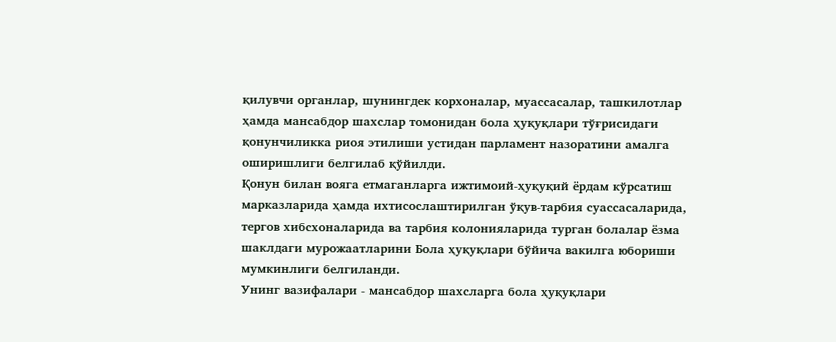қилувчи органлар, шунингдек корхоналар, муассасалар, ташкилотлар
ҳамда мансабдор шахслар томонидан бола ҳуқуқлари тўғрисидаги
қонунчиликка риоя этилиши устидан парламент назоратини амалга
оширишлиги белгилаб қўйилди.
Қонун билан вояга етмаганларга ижтимоий-ҳуқуқий ёрдам кўрсатиш
марказларида ҳамда ихтисослаштирилган ўқув-тарбия суассасаларида,
тергов хибсхоналарида ва тарбия колонияларида турган болалар ёзма
шаклдаги мурожаатларини Бола ҳуқуқлари бўйича вакилга юбориши
мумкинлиги белгиланди.
Унинг вазифалари - мансабдор шахсларга бола ҳуқуқлари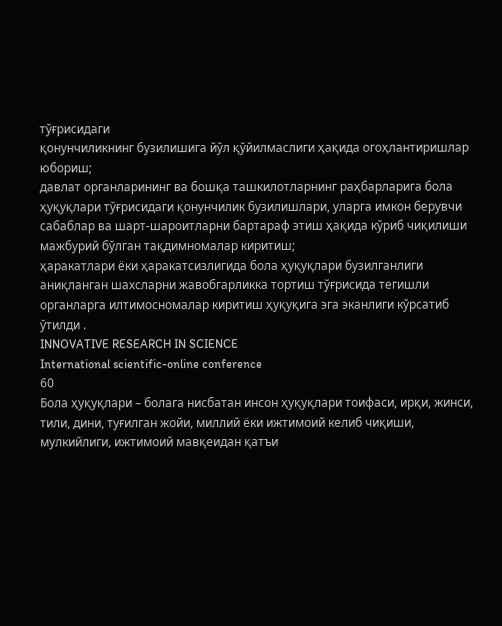тўғрисидаги
қонунчиликнинг бузилишига йўл қўйилмаслиги ҳақида огоҳлантиришлар
юбориш;
давлат органларининг ва бошқа ташкилотларнинг раҳбарларига бола
ҳуқуқлари тўғрисидаги қонунчилик бузилишлари, уларга имкон берувчи
сабаблар ва шарт-шароитларни бартараф этиш ҳақида кўриб чиқилиши
мажбурий бўлган тақдимномалар киритиш;
ҳаракатлари ёки ҳаракатсизлигида бола ҳуқуқлари бузилганлиги
аниқланган шахсларни жавобгарликка тортиш тўғрисида тегишли
органларга илтимосномалар киритиш ҳуқуқига эга эканлиги кўрсатиб
ўтилди .
INNOVATIVE RESEARCH IN SCIENCE
International scientific-online conference
60
Бола ҳуқуқлари – болага нисбатан инсон ҳуқуқлари тоифаси, ирқи, жинси,
тили, дини, туғилган жойи, миллий ёки ижтимоий келиб чиқиши,
мулкийлиги, ижтимоий мавқеидан қатъи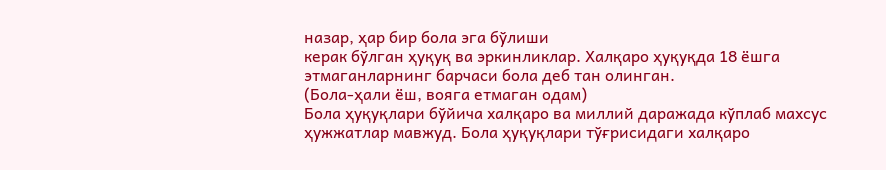назар, ҳар бир бола эга бўлиши
керак бўлган ҳуқуқ ва эркинликлар. Халқаро ҳуқуқда 18 ёшга
этмаганларнинг барчаси бола деб тан олинган.
(Бола-ҳали ёш, вояга етмаган одам)
Бола ҳуқуқлари бўйича халқаро ва миллий даражада кўплаб махсус
ҳужжатлар мавжуд. Бола ҳуқуқлари тўғрисидаги халқаро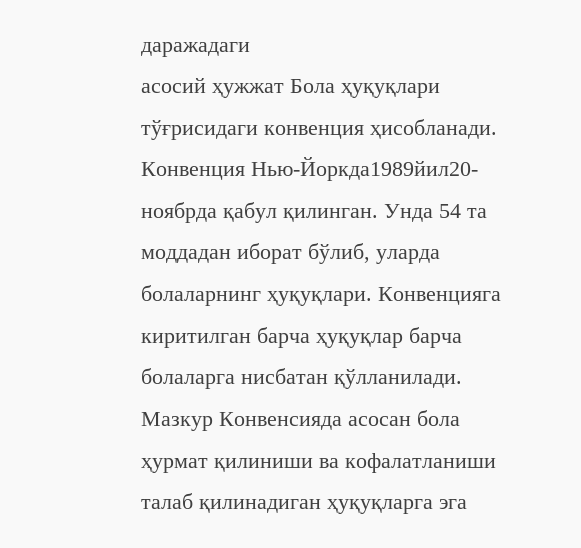даражадаги
асосий ҳужжат Бола ҳуқуқлари тўғрисидаги конвенция ҳисобланади.
Конвенция Нью-Йоркда1989йил20-ноябрда қабул қилинган. Унда 54 та
моддадан иборат бўлиб, уларда болаларнинг ҳуқуқлари. Конвенцияга
киритилган барча ҳуқуқлар барча болаларга нисбатан қўлланилади.
Мазкур Конвенсияда асосан бола ҳурмат қилиниши ва кофалатланиши
талаб қилинадиган ҳуқуқларга эга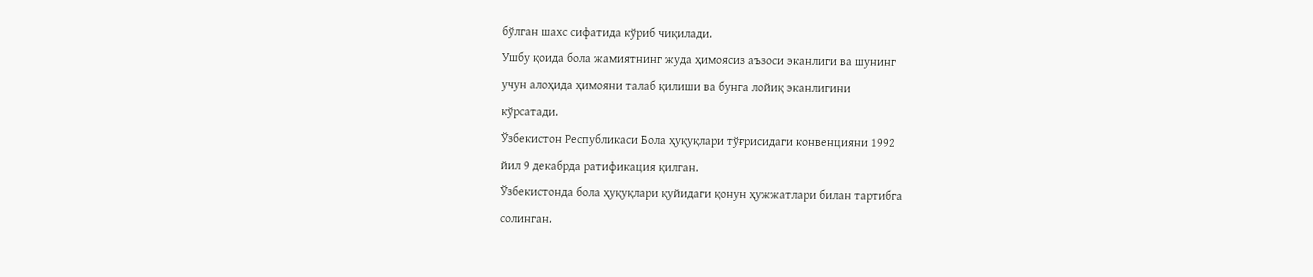бўлган шахс сифатида кўриб чиқилади.
Ушбу қоида бола жамиятнинг жуда ҳимоясиз аъзоси эканлиги ва шунинг
учун алоҳида ҳимояни талаб қилиши ва бунга лойиқ эканлигини
кўрсатади.
Ўзбекистон Республикаси Бола ҳуқуқлари тўғрисидаги конвенцияни 1992
йил 9 декабрда ратификация қилган.
Ўзбекистонда бола ҳуқуқлари қуйидаги қонун ҳужжатлари билан тартибга
солинган.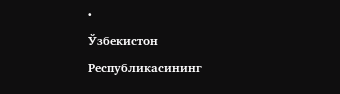•
Ўзбекистон Республикасининг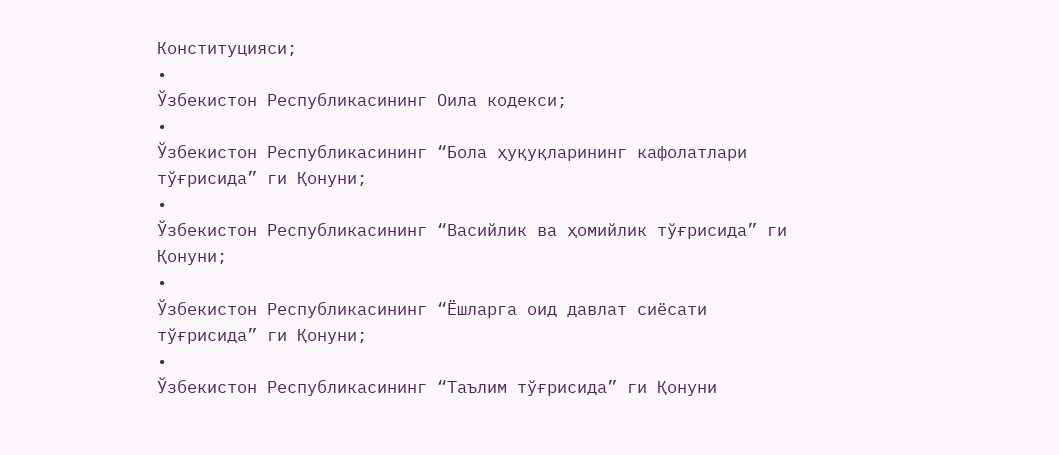Конституцияси;
•
Ўзбекистон Республикасининг Оила кодекси;
•
Ўзбекистон Республикасининг “Бола ҳуқуқларининг кафолатлари
тўғрисида” ги Қонуни;
•
Ўзбекистон Республикасининг “Васийлик ва ҳомийлик тўғрисида” ги
Қонуни;
•
Ўзбекистон Республикасининг “Ёшларга оид давлат сиёсати
тўғрисида” ги Қонуни;
•
Ўзбекистон Республикасининг “Таълим тўғрисида” ги Қонуни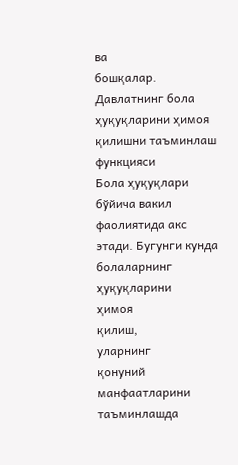ва
бошқалар.
Давлатнинг бола ҳуқуқларини ҳимоя қилишни таъминлаш функцияси
Бола ҳуқуқлари бўйича вакил фаолиятида акс этади. Бугунги кунда
болаларнинг
ҳуқуқларини
ҳимоя
қилиш,
уларнинг
қонуний
манфаатларини таъминлашда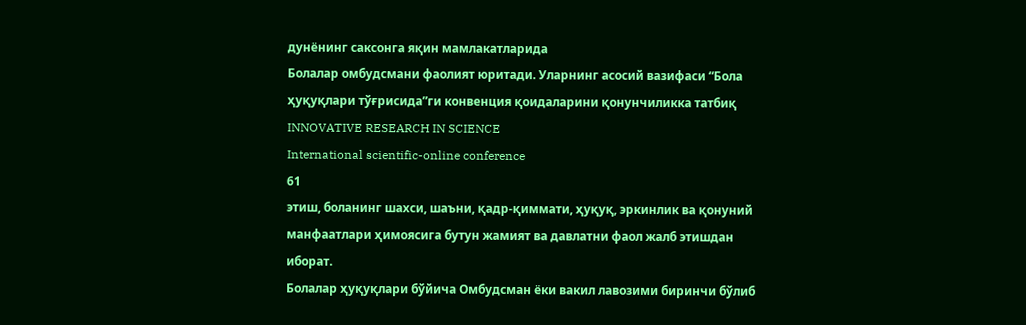дунёнинг саксонга яқин мамлакатларида
Болалар омбудсмани фаолият юритади. Уларнинг асосий вазифаси “Бола
ҳуқуқлари тўғрисида”ги конвенция қоидаларини қонунчиликка татбиқ
INNOVATIVE RESEARCH IN SCIENCE
International scientific-online conference
61
этиш, боланинг шахси, шаъни, қадр-қиммати, ҳуқуқ, эркинлик ва қонуний
манфаатлари ҳимоясига бутун жамият ва давлатни фаол жалб этишдан
иборат.
Болалар ҳуқуқлари бўйича Омбудсман ёки вакил лавозими биринчи бўлиб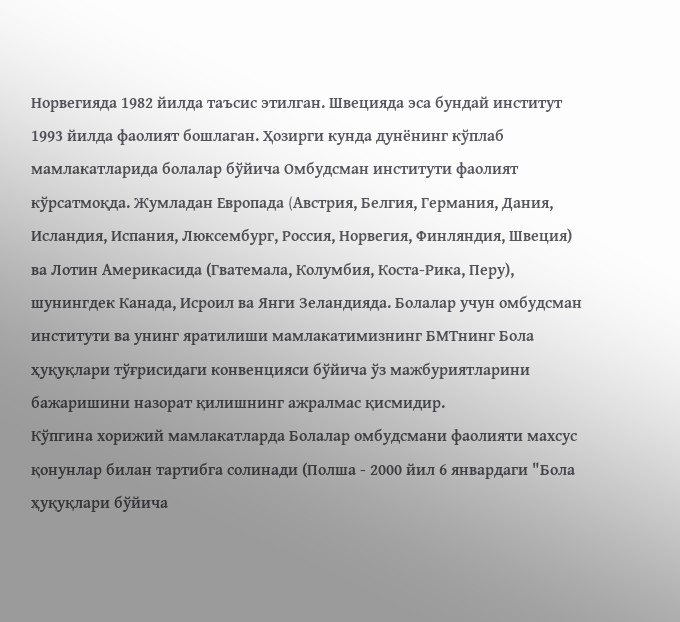Норвегияда 1982 йилда таъсис этилган. Швецияда эса бундай институт
1993 йилда фаолият бошлаган. Ҳозирги кунда дунёнинг кўплаб
мамлакатларида болалар бўйича Омбудсман институти фаолият
кўрсатмоқда. Жумладан Европада (Aвстрия, Белгия, Германия, Дания,
Исландия, Испания, Люксембург, Россия, Норвегия, Финляндия, Швеция)
ва Лотин Aмерикасида (Гватемала, Колумбия, Коста-Рика, Перу),
шунингдек Канада, Исроил ва Янги Зеландияда. Болалар учун омбудсман
институти ва унинг яратилиши мамлакатимизнинг БМТнинг Бола
ҳуқуқлари тўғрисидаги конвенцияси бўйича ўз мажбуриятларини
бажаришини назорат қилишнинг ажралмас қисмидир.
Кўпгина хорижий мамлакатларда Болалар омбудсмани фаолияти махсус
қонунлар билан тартибга солинади (Полша - 2000 йил 6 январдаги "Бола
ҳуқуқлари бўйича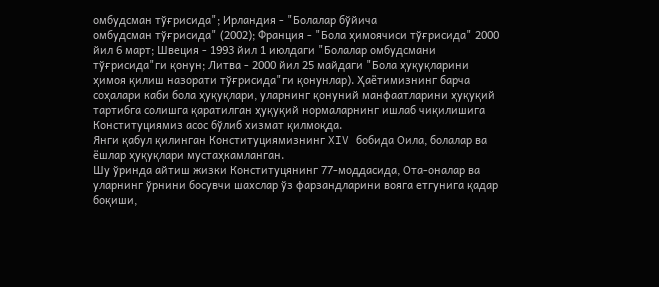омбудсман тўғрисида"; Ирландия - "Болалар бўйича
омбудсман тўғрисида" (2002); Франция - "Бола ҳимоячиси тўғрисида" 2000
йил 6 март; Швеция - 1993 йил 1 июлдаги "Болалар омбудсмани
тўғрисида"ги қонун; Литва - 2000 йил 25 майдаги "Бола ҳуқуқларини
ҳимоя қилиш назорати тўғрисида"ги қонунлар). Ҳаётимизнинг барча
соҳалари каби бола ҳуқуқлари, уларнинг қонуний манфаатларини ҳуқуқий
тартибга солишга қаратилган ҳуқуқий нормаларнинг ишлаб чиқилишига
Конституциямиз асос бўлиб хизмат қилмоқда.
Янги қабул қилинган Конституциямизнинг XIV бобида Оила, болалар ва
ёшлар ҳуқуқлари мустаҳкамланган.
Шу ўринда айтиш жизки Конституцянинг 77-моддасида, Ота-оналар ва
уларнинг ўрнини босувчи шахслар ўз фарзандларини вояга етгунига қадар
боқиши,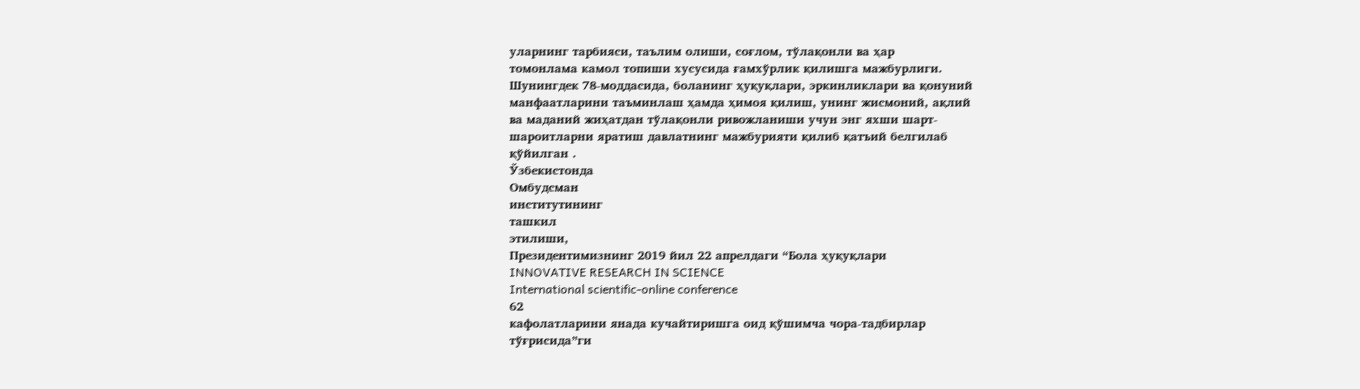уларнинг тарбияси, таълим олиши, соғлом, тўлақонли ва ҳар
томонлама камол топиши хусусида ғамхўрлик қилишга мажбурлиги.
Шунингдек 78-моддасида, боланинг ҳуқуқлари, эркинликлари ва қонуний
манфаатларини таъминлаш ҳамда ҳимоя қилиш, унинг жисмоний, ақлий
ва маданий жиҳатдан тўлақонли ривожланиши учун энг яхши шарт-
шароитларни яратиш давлатнинг мажбурияти қилиб қатъий белгилаб
қўйилган .
Ўзбекистонда
Омбудсман
институтининг
ташкил
этилиши,
Президентимизнинг 2019 йил 22 апрелдаги “Бола ҳуқуқлари
INNOVATIVE RESEARCH IN SCIENCE
International scientific-online conference
62
кафолатларини янада кучайтиришга оид қўшимча чора-тадбирлар
тўғрисида”ги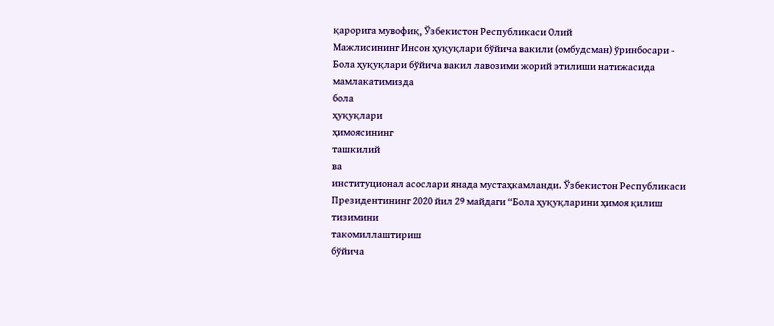қарорига мувофиқ, Ўзбекистон Республикаси Олий
Мажлисининг Инсон ҳуқуқлари бўйича вакили (омбудсман) ўринбосари -
Бола ҳуқуқлари бўйича вакил лавозими жорий этилиши натижасида
мамлакатимизда
бола
ҳуқуқлари
ҳимоясининг
ташкилий
ва
институционал асослари янада мустаҳкамланди. Ўзбекистон Республикаси
Президентининг 2020 йил 29 майдаги “Бола ҳуқуқларини ҳимоя қилиш
тизимини
такомиллаштириш
бўйича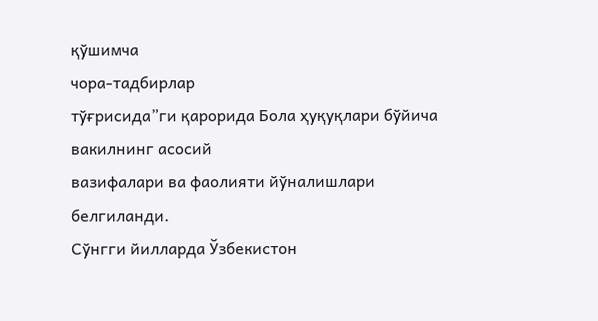қўшимча
чора-тадбирлар
тўғрисида”ги қарорида Бола ҳуқуқлари бўйича вакилнинг асосий
вазифалари ва фаолияти йўналишлари белгиланди.
Сўнгги йилларда Ўзбекистон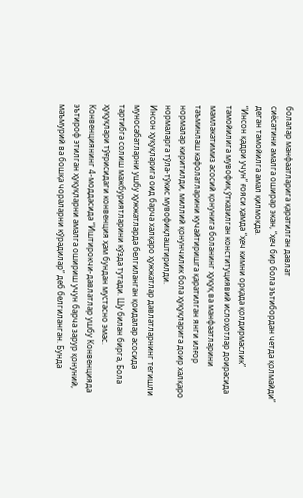болалар манфаатларига қаратилган давлат
сиёсатини амалга оширар экан, “ҳеч бир бола эътибордан четда қолмайди”
деган тамойилга амал қилмоқда.
“Инсон қадри учун” ғояси ҳамда “ҳеч кимни орқада қолдирмаслик”
тамойилига мувофиқ ўтказилган конституциявий ислоҳотлар доирасида
мамлакатимиз асосий қонунига боланинг ҳуқуқ ва манфаатларини
таъминлаш кафолатларини кучайтиришга қаратилган янги илғор
нормалар киритилди, миллий қонунчилик бола ҳуқуқларига доир халқаро
нормаларга тўла-тўкис мувофиқлаштирилди.
Инсон ҳуқуқларига оид барча халқаро ҳужжатлар давлатларнинг тегишли
муносабатларни ушбу ҳужжатларда белгиланган қоидалар асосида
тартибга солиш мажбуриятларини кўзда тутади. Шу билан бирга, Бола
ҳуқуқлари тўғрисидаги конвенция ҳам бундан мустасно эмас.
Конвенциянинг 4-моддасида “Иштирокчи-давлатлар ушбу Конвенцияда
эътироф этилган ҳуқуқларни амалга ошириш учун барча зарур қонуний,
маъмурий ва бошқа чораларни кўрадилар” деб белгиланган. Бунда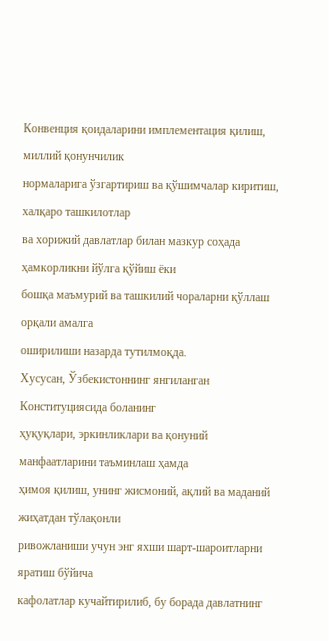Конвенция қоидаларини имплементация қилиш, миллий қонунчилик
нормаларига ўзгартириш ва қўшимчалар киритиш, халқаро ташкилотлар
ва хорижий давлатлар билан мазкур соҳада ҳамкорликни йўлга қўйиш ёки
бошқа маъмурий ва ташкилий чораларни қўллаш орқали амалга
оширилиши назарда тутилмоқда.
Хусусан, Ўзбекистоннинг янгиланган Конституциясида боланинг
ҳуқуқлари, эркинликлари ва қонуний манфаатларини таъминлаш ҳамда
ҳимоя қилиш, унинг жисмоний, ақлий ва маданий жиҳатдан тўлақонли
ривожланиши учун энг яхши шарт-шароитларни яратиш бўйича
кафолатлар кучайтирилиб, бу борада давлатнинг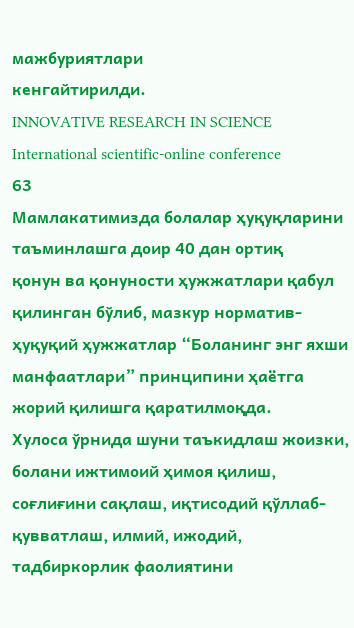мажбуриятлари
кенгайтирилди.
INNOVATIVE RESEARCH IN SCIENCE
International scientific-online conference
63
Мамлакатимизда болалар ҳуқуқларини таъминлашга доир 40 дан ортиқ
қонун ва қонуности ҳужжатлари қабул қилинган бўлиб, мазкур норматив-
ҳуқуқий ҳужжатлар “Боланинг энг яхши манфаатлари” принципини ҳаётга
жорий қилишга қаратилмоқда.
Хулоса ўрнида шуни таъкидлаш жоизки, болани ижтимоий ҳимоя қилиш,
соғлиғини сақлаш, иқтисодий қўллаб-қувватлаш, илмий, ижодий,
тадбиркорлик фаолиятини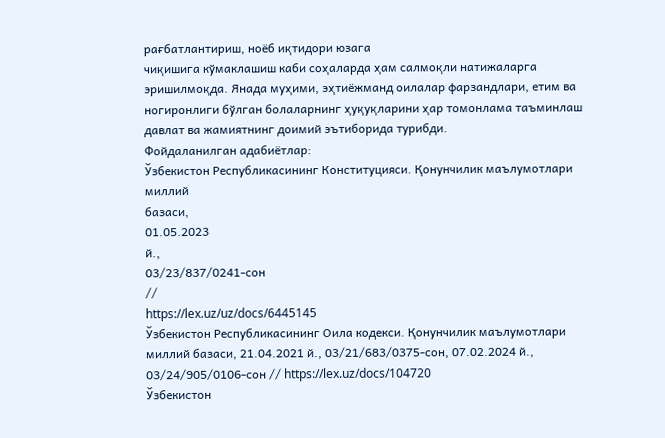рағбатлантириш, ноёб иқтидори юзага
чиқишига кўмаклашиш каби соҳаларда ҳам салмоқли натижаларга
эришилмоқда. Янада муҳими, эҳтиёжманд оилалар фарзандлари, етим ва
ногиронлиги бўлган болаларнинг ҳуқуқларини ҳар томонлама таъминлаш
давлат ва жамиятнинг доимий эътиборида турибди.
Фойдаланилган адабиётлар:
Ўзбекистон Республикасининг Конституцияси. Қонунчилик маълумотлари
миллий
базаси,
01.05.2023
й.,
03/23/837/0241-сон
//
https://lex.uz/uz/docs/6445145
Ўзбекистон Республикасининг Оила кодекси. Қонунчилик маълумотлари
миллий базаси, 21.04.2021 й., 03/21/683/0375-сон, 07.02.2024 й.,
03/24/905/0106-сон // https://lex.uz/docs/104720
Ўзбекистон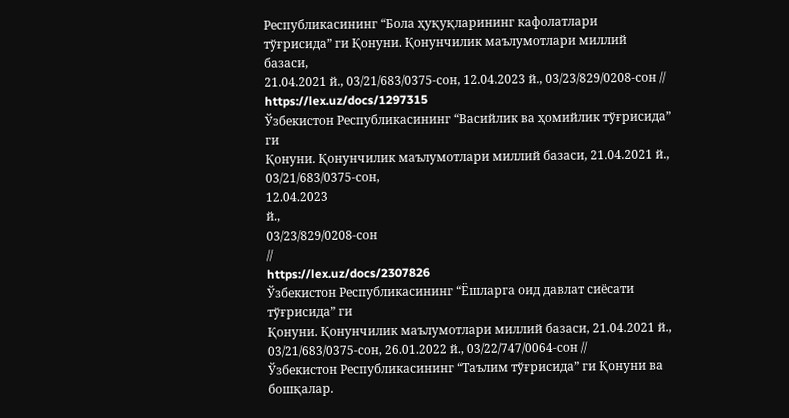Республикасининг “Бола ҳуқуқларининг кафолатлари
тўғрисида” ги Қонуни. Қонунчилик маълумотлари миллий базаси,
21.04.2021 й., 03/21/683/0375-сон, 12.04.2023 й., 03/23/829/0208-сон //
https://lex.uz/docs/1297315
Ўзбекистон Республикасининг “Васийлик ва ҳомийлик тўғрисида” ги
Қонуни. Қонунчилик маълумотлари миллий базаси, 21.04.2021 й.,
03/21/683/0375-сон,
12.04.2023
й.,
03/23/829/0208-сон
//
https://lex.uz/docs/2307826
Ўзбекистон Республикасининг “Ёшларга оид давлат сиёсати тўғрисида” ги
Қонуни. Қонунчилик маълумотлари миллий базаси, 21.04.2021 й.,
03/21/683/0375-сон, 26.01.2022 й., 03/22/747/0064-сон //
Ўзбекистон Республикасининг “Таълим тўғрисида” ги Қонуни ва
бошқалар.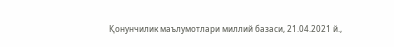Қонунчилик маълумотлари миллий базаси, 21.04.2021 й.,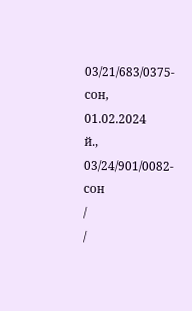03/21/683/0375-сон,
01.02.2024
й.,
03/24/901/0082-сон
/
/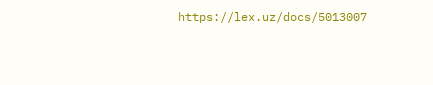https://lex.uz/docs/5013007